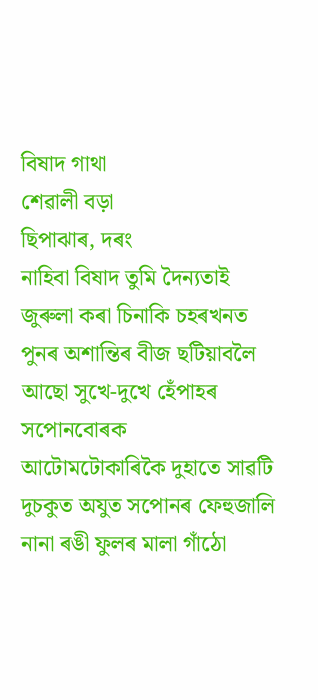বিষাদ গাথা
শেৱালী বড়া
ছিপাঝাৰ, দৰং
নাহিবা বিষাদ তুমি দৈন্যতাই
জুৰুলা কৰা চিনাকি চহৰখনত
পুনৰ অশান্তিৰ বীজ ছটিয়াবলৈ
আছো সুখে-দুখে হেঁপাহৰ সপোনবোৰক
আটোমটোকাৰিকৈ দুহাতে সাৱটি
দুচকুত অযুত সপোনৰ ফেহুজালি
নানা ৰঙী ফুলৰ মালা গাঁঠো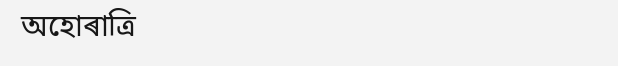অহোৰাত্ৰি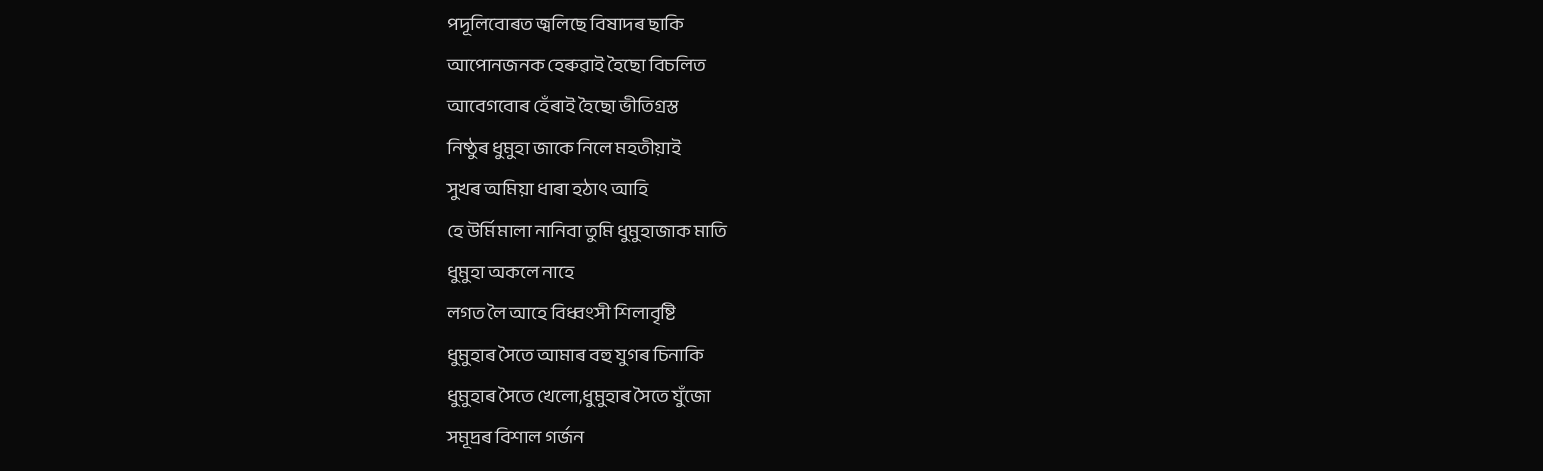পদূলিবোৰত জ্বলিছে বিষাদৰ ছাকি
আপোনজনক হেৰুৱাই হৈছো বিচলিত
আবেগবোৰ হেঁৰাই হৈছো ভীতিগ্ৰস্ত
নিষ্ঠুৰ ধুমুহা জাকে নিলে মহতীয়াই
সুখৰ অমিয়া ধাৰা হঠাৎ আহি
হে উৰ্মিমালা নানিবা তুমি ধুমুহাজাক মাতি
ধুমুহা অকলে নাহে
লগত লৈ আহে বিধ্বংসী শিলাবৃষ্টি
ধুমুহাৰ সৈতে আমাৰ বহু যুগৰ চিনাকি
ধুমুহাৰ সৈতে খেলো,ধুমুহাৰ সৈতে যুঁজো
সমূদ্ৰৰ বিশাল গৰ্জন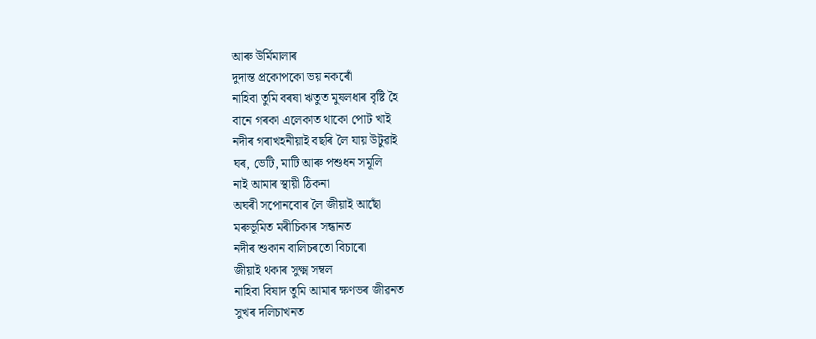আৰু উৰ্মিমালাৰ
দুদান্ত প্ৰকোপকো ভয় নকৰোঁ
নাহিবা তুমি বৰষা ঋতুত মুষলধাৰ বৃষ্টি হৈ
বানে গৰকা এলেকাত থাকো পোট খাই
নদীৰ গৰাখহনীয়াই বছৰি লৈ যায় উটুৱাই
ঘৰ, ভেটি, মাটি আৰু পশুধন সমূলি
নাই আমাৰ স্থায়ী ঠিকনা
অঘৰী সপোনবোৰ লৈ জীয়াই আছোঁ
মৰুভূমিত মৰীচিকাৰ সন্ধানত
নদীৰ শুকান বালিচৰতো বিচাৰো
জীয়াই থকাৰ সুক্ষ্ম সম্বল
নাহিবা বিষাদ তুমি আমাৰ ক্ষণভৰ জীৱনত
সুখৰ দলিচাখনত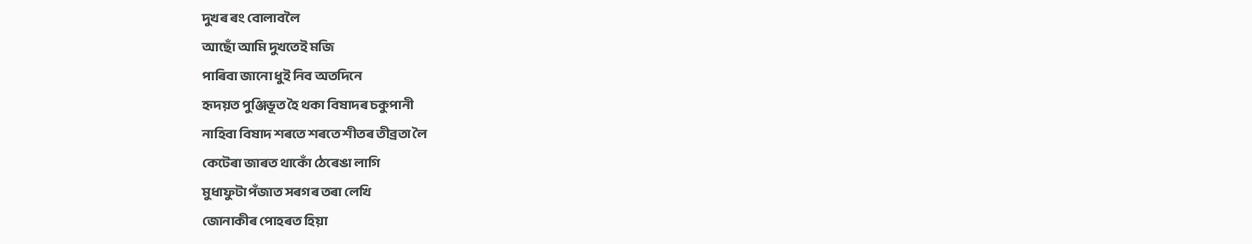দুখৰ ৰং বোলাবলৈ
আছোঁ আমি দুখতেই মজি
পাৰিবা জানো ধুই নিব অতদিনে
হৃদয়ত পুঞ্জিভূত হৈ থকা বিষাদৰ চকুপানী
নাহিবা বিষাদ শৰতে শৰতে শীতৰ তীব্ৰতা লৈ
কেটেৰা জাৰত থাকোঁ ঠেৰেঙা লাগি
মুধাফুটা পঁজাত সৰগৰ তৰা লেখি
জোনাকীৰ পোহৰত হিয়া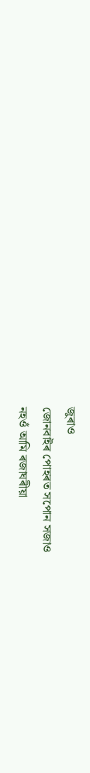জুৰাও
জোনবাইৰ পোহৰত সপোন সজাও
নহওঁ আমি ৰজাঘৰীয়া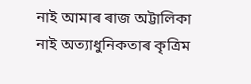নাই আমাৰ ৰাজ অট্টালিকা
নাই অত্যাধুনিকতাৰ কৃত্ৰিম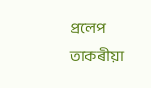প্ৰলেপ
তাকৰীয়া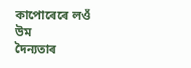কাপোৰেৰে লওঁ উম
দৈন্যতাৰ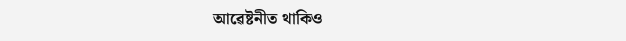আৱেষ্টনীত থাকিও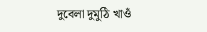দুবেলা দুমুঠি খাওঁ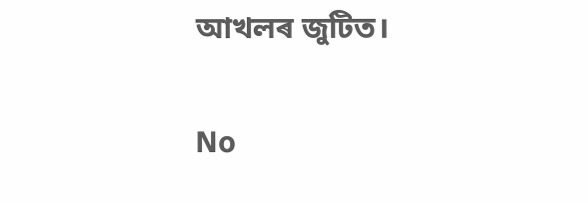আখলৰ জুটিত।

No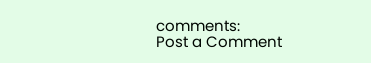comments:
Post a Comment